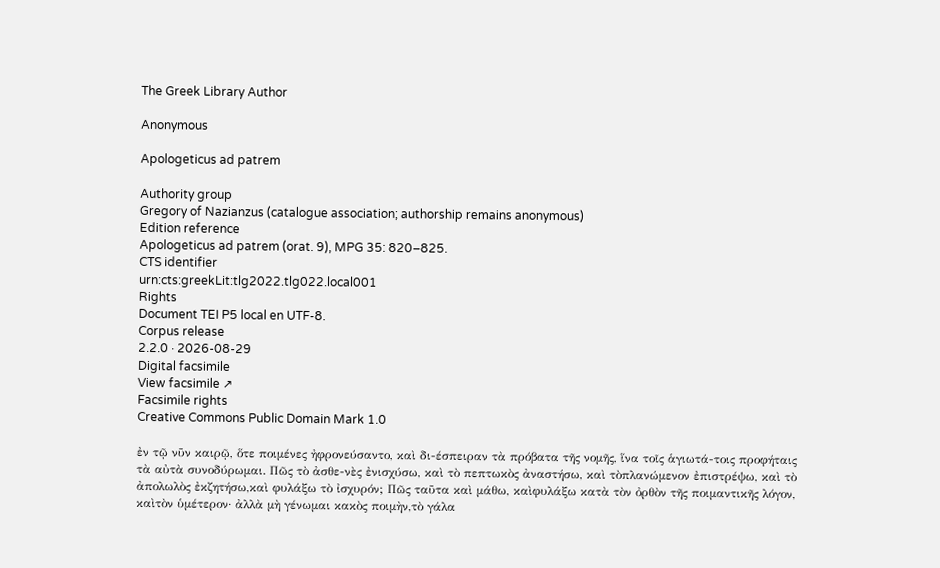The Greek Library Author

Anonymous

Apologeticus ad patrem

Authority group
Gregory of Nazianzus (catalogue association; authorship remains anonymous)
Edition reference
Apologeticus ad patrem (orat. 9), MPG 35: 820–825.
CTS identifier
urn:cts:greekLit:tlg2022.tlg022.local001
Rights
Document TEI P5 local en UTF-8.
Corpus release
2.2.0 · 2026-08-29
Digital facsimile
View facsimile ↗
Facsimile rights
Creative Commons Public Domain Mark 1.0

ἐν τῷ νῦν καιρῷ, ὅτε ποιμένες ἠφρονεύσαντο, καὶ δι-έσπειραν τὰ πρόβατα τῆς νομῆς, ἵνα τοῖς ἁγιωτά-τοις προφήταις τὰ αὐτὰ συνοδύρωμαι. Πῶς τὸ ἀσθε-νὲς ἐνισχύσω, καὶ τὸ πεπτωκὸς ἀναστήσω, καὶ τὸπλανώμενον ἐπιστρέψω, καὶ τὸ ἀπολωλὸς ἐκζητήσω,καὶ φυλάξω τὸ ἰσχυρόν; Πῶς ταῦτα καὶ μάθω, καὶφυλάξω κατὰ τὸν ὀρθὸν τῆς ποιμαντικῆς λόγον, καὶτὸν ὑμέτερον· ἀλλὰ μὴ γένωμαι κακὸς ποιμὴν,τὸ γάλα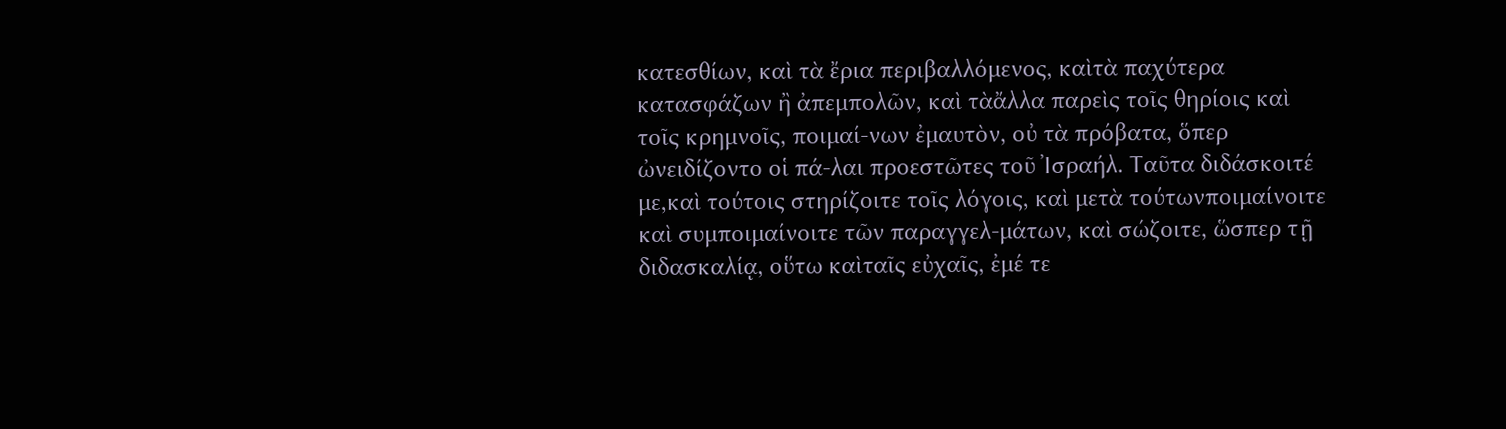κατεσθίων, καὶ τὰ ἔρια περιβαλλόμενος, καὶτὰ παχύτερα κατασφάζων ἢ ἀπεμπολῶν, καὶ τὰἄλλα παρεὶς τοῖς θηρίοις καὶ τοῖς κρημνοῖς, ποιμαί-νων ἐμαυτὸν, οὐ τὰ πρόβατα, ὅπερ ὠνειδίζοντο οἱ πά-λαι προεστῶτες τοῦ Ἰσραήλ. Ταῦτα διδάσκοιτέ με,καὶ τούτοις στηρίζοιτε τοῖς λόγοις, καὶ μετὰ τούτωνποιμαίνοιτε καὶ συμποιμαίνοιτε τῶν παραγγελ-μάτων, καὶ σώζοιτε, ὥσπερ τῇ διδασκαλίᾳ, οὕτω καὶταῖς εὐχαῖς, ἐμέ τε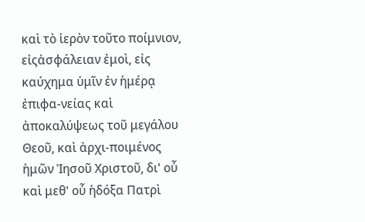καὶ τὸ ἱερὸν τοῦτο ποίμνιον, εἰςἀσφάλειαν ἐμοὶ, εἰς καύχημα ὑμῖν ἐν ἡμέρᾳ ἐπιφα-νείας καὶ ἀποκαλύψεως τοῦ μεγάλου Θεοῦ, καὶ ἀρχι-ποιμένος ἡμῶν Ἰησοῦ Χριστοῦ, δι' οὗ καὶ μεθ' οὗ ἡδόξα Πατρὶ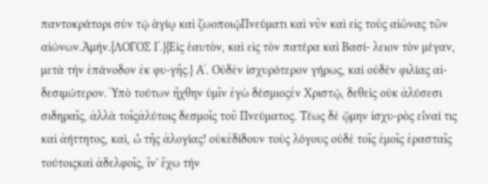παντοκράτορι σὺν τῷ ἁγίῳ καὶ ζωοποιῷΠνεύματι καὶ νῦν καὶ εἰς τοὺς αἰῶνας τῶν αἰώνων.Ἀμήν.{ΛΟΓΟΣ Ιʹ.}{Εἰς ἑαυτὸν, καὶ εἰς τὸν πατέρα καὶ Βασί- λειον τὸν μέγαν, μετὰ τὴν ἐπάνοδον ἐκ φυ-γῆς.} Αʹ. Οὐδὲν ἰσχυρότερον γήρως, καὶ οὐδὲν φιλίας αἰ-δεσιμώτερον. Ὑπὸ τούτων ἤχθην ὑμῖν ἐγὼ δέσμιοςἐν Χριστῷ, δεθεὶς οὐκ ἀλύσεσι σιδηραῖς, ἀλλὰ τοῖςἀλύτοις δεσμοῖς τοῦ Πνεύματος. Τέως δὲ ᾤμην ἰσχυ-ρὸς εἶναί τις καὶ ἀήττητος, καὶ, ὦ τῆς ἀλογίας! οὐκἐδίδουν τοὺς λόγους οὐδὲ τοῖς ἐμοῖς ἐρασταῖς τούτοιςκαὶ ἀδελφοῖς, ἵν' ἔχω τὴν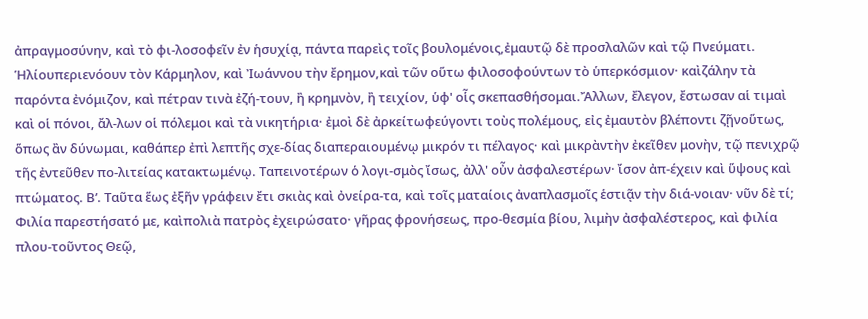ἀπραγμοσύνην, καὶ τὸ φι-λοσοφεῖν ἐν ἡσυχίᾳ, πάντα παρεὶς τοῖς βουλομένοις,ἐμαυτῷ δὲ προσλαλῶν καὶ τῷ Πνεύματι. Ἡλίουπεριενόουν τὸν Κάρμηλον, καὶ Ἰωάννου τὴν ἔρημον,καὶ τῶν οὕτω φιλοσοφούντων τὸ ὑπερκόσμιον· καὶζάλην τὰ παρόντα ἐνόμιζον, καὶ πέτραν τινὰ ἐζή-τουν, ἢ κρημνὸν, ἢ τειχίον, ὑφ' οἷς σκεπασθήσομαι.Ἄλλων, ἔλεγον, ἔστωσαν αἱ τιμαὶ καὶ οἱ πόνοι, ἄλ-λων οἱ πόλεμοι καὶ τὰ νικητήρια· ἐμοὶ δὲ ἀρκείτωφεύγοντι τοὺς πολέμους, εἰς ἐμαυτὸν βλέποντι ζῇνοὕτως, ὅπως ἂν δύνωμαι, καθάπερ ἐπὶ λεπτῆς σχε-δίας διαπεραιουμένῳ μικρόν τι πέλαγος· καὶ μικρὰντὴν ἐκεῖθεν μονὴν, τῷ πενιχρῷ τῆς ἐντεῦθεν πο-λιτείας κατακτωμένῳ. Ταπεινοτέρων ὁ λογι-σμὸς ἴσως, ἀλλ' οὖν ἀσφαλεστέρων· ἴσον ἀπ-έχειν καὶ ὕψους καὶ πτώματος. Βʹ. Ταῦτα ἕως ἐξῆν γράφειν ἔτι σκιὰς καὶ ὀνείρα-τα, καὶ τοῖς ματαίοις ἀναπλασμοῖς ἑστιᾷν τὴν διά-νοιαν· νῦν δὲ τί; Φιλία παρεστήσατό με, καὶπολιὰ πατρὸς ἐχειρώσατο· γῆρας φρονήσεως, προ-θεσμία βίου, λιμὴν ἀσφαλέστερος, καὶ φιλία πλου-τοῦντος Θεῷ,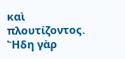καὶ πλουτίζοντος. Ἤδη γὰρ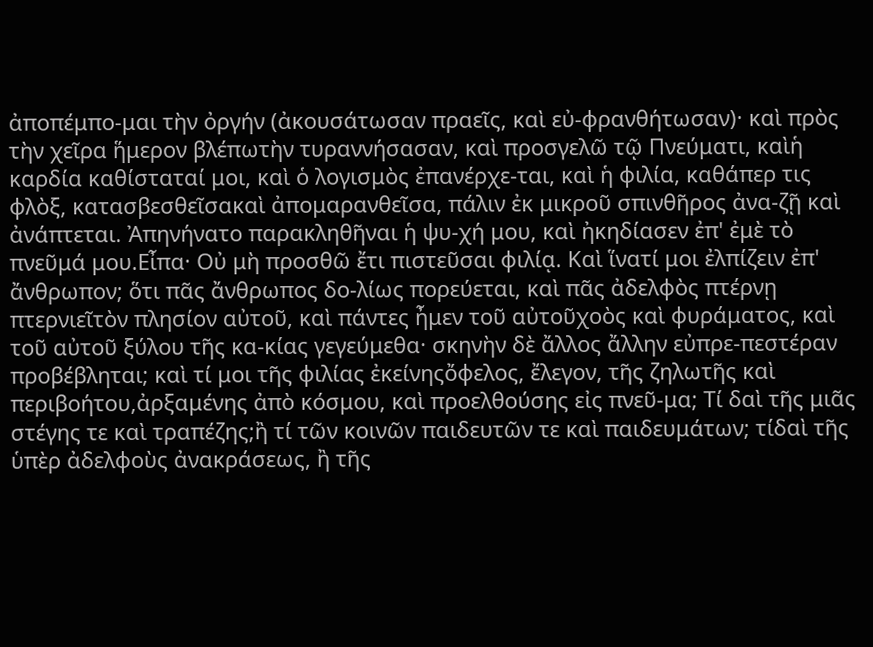ἀποπέμπο-μαι τὴν ὀργήν (ἀκουσάτωσαν πραεῖς, καὶ εὐ-φρανθήτωσαν)· καὶ πρὸς τὴν χεῖρα ἥμερον βλέπωτὴν τυραννήσασαν, καὶ προσγελῶ τῷ Πνεύματι, καὶἡ καρδία καθίσταταί μοι, καὶ ὁ λογισμὸς ἐπανέρχε-ται, καὶ ἡ φιλία, καθάπερ τις φλὸξ, κατασβεσθεῖσακαὶ ἀπομαρανθεῖσα, πάλιν ἐκ μικροῦ σπινθῆρος ἀνα-ζῇ καὶ ἀνάπτεται. Ἀπηνήνατο παρακληθῆναι ἡ ψυ-χή μου, καὶ ἠκηδίασεν ἐπ' ἐμὲ τὸ πνεῦμά μου.Εἶπα· Οὐ μὴ προσθῶ ἔτι πιστεῦσαι φιλίᾳ. Καὶ ἵνατί μοι ἐλπίζειν ἐπ' ἄνθρωπον; ὅτι πᾶς ἄνθρωπος δο-λίως πορεύεται, καὶ πᾶς ἀδελφὸς πτέρνῃ πτερνιεῖτὸν πλησίον αὐτοῦ, καὶ πάντες ἦμεν τοῦ αὐτοῦχοὸς καὶ φυράματος, καὶ τοῦ αὐτοῦ ξύλου τῆς κα-κίας γεγεύμεθα· σκηνὴν δὲ ἄλλος ἄλλην εὐπρε-πεστέραν προβέβληται; καὶ τί μοι τῆς φιλίας ἐκείνηςὄφελος, ἔλεγον, τῆς ζηλωτῆς καὶ περιβοήτου,ἀρξαμένης ἀπὸ κόσμου, καὶ προελθούσης εἰς πνεῦ-μα; Τί δαὶ τῆς μιᾶς στέγης τε καὶ τραπέζης;ἢ τί τῶν κοινῶν παιδευτῶν τε καὶ παιδευμάτων; τίδαὶ τῆς ὑπὲρ ἀδελφοὺς ἀνακράσεως, ἢ τῆς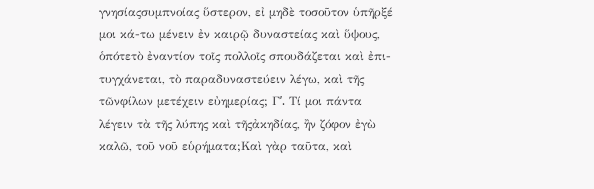γνησίαςσυμπνοίας ὕστερον, εἰ μηδὲ τοσοῦτον ὑπῆρξέ μοι κά-τω μένειν ἐν καιρῷ δυναστείας καὶ ὕψους, ὁπότετὸ ἐναντίον τοῖς πολλοῖς σπουδάζεται καὶ ἐπι-τυγχάνεται, τὸ παραδυναστεύειν λέγω, καὶ τῆς τῶνφίλων μετέχειν εὐημερίας; Γʹ. Τί μοι πάντα λέγειν τὰ τῆς λύπης καὶ τῆςἀκηδίας, ἢν ζόφον ἐγὼ καλῶ, τοῦ νοῦ εὑρήματα;Καὶ γὰρ ταῦτα, καὶ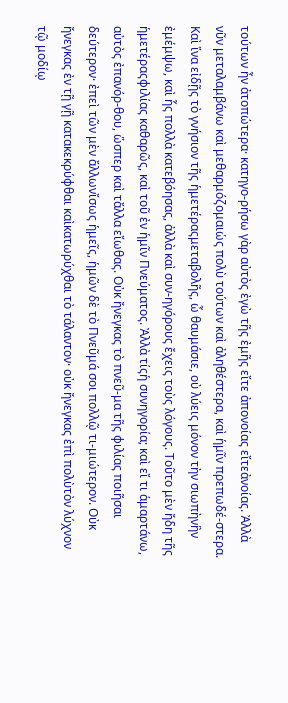τούτων ἦν ἀτοπώτερα· κατηγο-ρήσω γὰρ αὐτὸς ἐγὼ τῆς ἐμῆς εἴτε ἀπονοίας εἴτεἀνοίας. Ἀλλὰ νῦν μεταλαμβάνω καὶ μεθαρμόζομαιὡς πολὺ τούτων καὶ ἀληθέστερα, καὶ ἡμῖν πρεπωδέ-στερα. Καὶ ἵνα εἰδῇς τὸ γνήσιον τῆς ἡμετέραςμεταβολῆς, ὦ θαυμάσιε, οὐ λύεις μόνον τὴν σιωπὴνἣν ἐμέμψω, καὶ ἧς πολλὰ κατεβόησας, ἀλλὰ καὶ συν-ηγόρους ἔχεις τοὺς λόγους. Τοῦτο μὲν ἤδη τῆς ἡμετέραςφιλίας καθαρῶς, καὶ τοῦ ἐν ἡμῖν Πνεύματος. Ἀλλὰ τίςἡ συνηγορία; καὶ εἴ τι ἁμαρτάνω, αὐτὸς ἐπανόρ-θου, ὥσπερ καὶ τἄλλα εἴωθας. Οὐκ ἤνεγκας τὸ πνεῦ-μα τῆς φιλίας ποιῆσαι δεύτερον· ἐπεὶ τῶν μὲν ἄλλωνἴσως ἡμεῖς, ἡμῶν δὲ τὸ Πνεῦμά σοι πολλῷ τι-μιώτερον. Οὐκ ἤνεγκας ἐν τῇ γῇ κατακεκρύφθαι καὶκατωρύχθαι τὸ τάλαντον· οὐκ ἤνεγκας ἐπὶ πολὺτὸν λύχνον τῷ μοδίῳ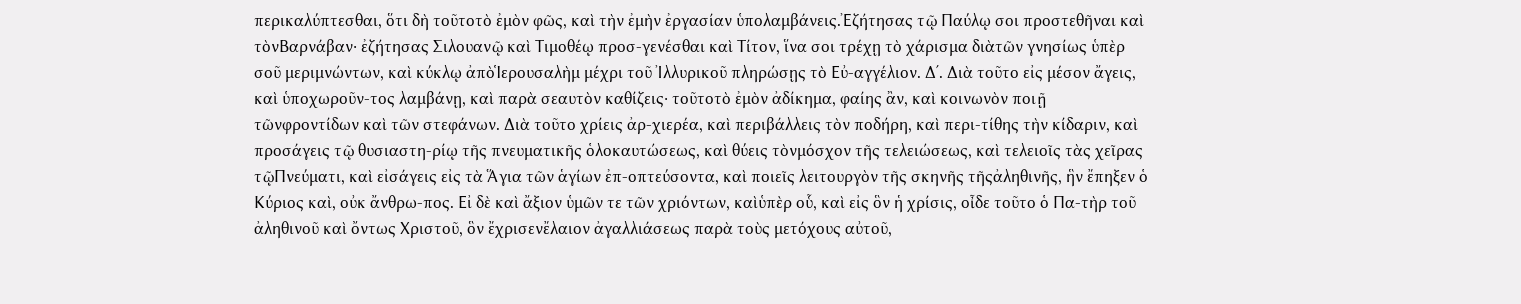περικαλύπτεσθαι, ὅτι δὴ τοῦτοτὸ ἐμὸν φῶς, καὶ τὴν ἐμὴν ἐργασίαν ὑπολαμβάνεις.Ἐζήτησας τῷ Παύλῳ σοι προστεθῆναι καὶ τὸνΒαρνάβαν· ἐζήτησας Σιλουανῷ καὶ Τιμοθέῳ προσ-γενέσθαι καὶ Τίτον, ἵνα σοι τρέχῃ τὸ χάρισμα διὰτῶν γνησίως ὑπὲρ σοῦ μεριμνώντων, καὶ κύκλῳ ἀπὸἹερουσαλὴμ μέχρι τοῦ Ἰλλυρικοῦ πληρώσῃς τὸ Εὐ-αγγέλιον. Δʹ. Διὰ τοῦτο εἰς μέσον ἄγεις, καὶ ὑποχωροῦν-τος λαμβάνῃ, καὶ παρὰ σεαυτὸν καθίζεις· τοῦτοτὸ ἐμὸν ἀδίκημα, φαίης ἂν, καὶ κοινωνὸν ποιῇ τῶνφροντίδων καὶ τῶν στεφάνων. Διὰ τοῦτο χρίεις ἀρ-χιερέα, καὶ περιβάλλεις τὸν ποδήρη, καὶ περι-τίθης τὴν κίδαριν, καὶ προσάγεις τῷ θυσιαστη-ρίῳ τῆς πνευματικῆς ὁλοκαυτώσεως, καὶ θύεις τὸνμόσχον τῆς τελειώσεως, καὶ τελειοῖς τὰς χεῖρας τῷΠνεύματι, καὶ εἰσάγεις εἰς τὰ Ἅγια τῶν ἁγίων ἐπ-οπτεύσοντα, καὶ ποιεῖς λειτουργὸν τῆς σκηνῆς τῆςἀληθινῆς, ἣν ἔπηξεν ὁ Κύριος καὶ, οὐκ ἄνθρω-πος. Εἰ δὲ καὶ ἄξιον ὑμῶν τε τῶν χριόντων, καὶὑπὲρ οὗ, καὶ εἰς ὃν ἡ χρίσις, οἶδε τοῦτο ὁ Πα-τὴρ τοῦ ἀληθινοῦ καὶ ὄντως Χριστοῦ, ὃν ἔχρισενἔλαιον ἀγαλλιάσεως παρὰ τοὺς μετόχους αὐτοῦ,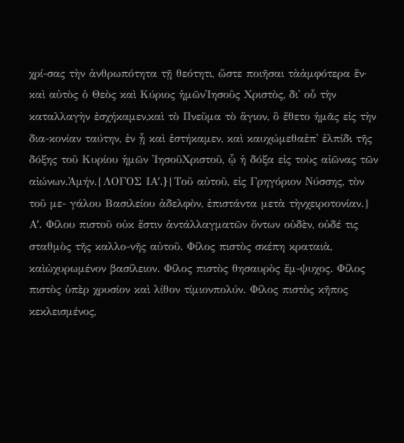χρί-σας τὴν ἀνθρωπότητα τῇ θεότητι, ὥστε ποιῆσαι τὰἀμφότερα ἕν· καὶ αὐτὸς ὁ Θεὸς καὶ Κύριος ἡμῶνἸησοῦς Χριστὸς, δι' οὗ τὴν καταλλαγὴν ἐσχήκαμεν,καὶ τὸ Πνεῦμα τὸ ἅγιον, ὃ ἔθετο ἡμᾶς εἰς τὴν δια-κονίαν ταύτην, ἐν ᾗ καὶ ἑστήκαμεν, καὶ καυχώμεθαἐπ' ἐλπίδι τῆς δόξης τοῦ Κυρίου ἡμῶν ἸησοῦΧριστοῦ, ᾧ ἡ δόξα εἰς τοὺς αἰῶνας τῶν αἰώνων.Ἀμήν.{ΛΟΓΟΣ ΙΑʹ.}{Τοῦ αὐτοῦ, εἰς Γρηγόριον Νύσσης, τὸν τοῦ με- γάλου Βασιλείου ἀδελφὸν, ἐπιστάντα μετὰ τὴνχειροτονίαν.} Αʹ. Φίλου πιστοῦ οὐκ ἔστιν ἀντάλλαγματῶν ὄντων οὐδὲν, οὐδέ τις σταθμὸς τῆς καλλο-νῆς αὐτοῦ. Φίλος πιστὸς σκέπη κραταιὰ, καὶὠχυρωμένον βασίλειον. Φίλος πιστὸς θησαυρὸς ἔμ-ψυχος. Φίλος πιστὸς ὑπὲρ χρυσίον καὶ λίθον τίμιονπολύν. Φίλος πιστὸς κῆπος κεκλεισμένος,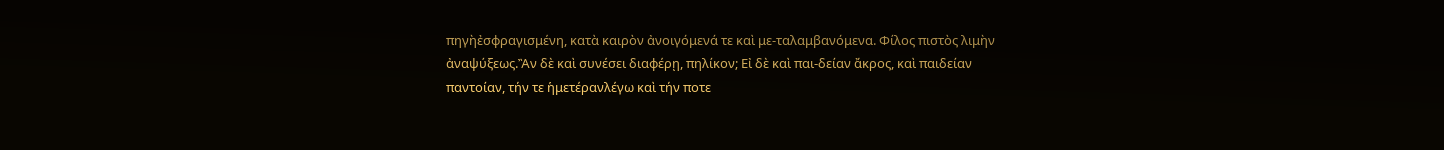πηγὴἐσφραγισμένη, κατὰ καιρὸν ἀνοιγόμενά τε καὶ με-ταλαμβανόμενα. Φίλος πιστὸς λιμὴν ἀναψύξεως.Ἂν δὲ καὶ συνέσει διαφέρῃ, πηλίκον; Εἰ δὲ καὶ παι-δείαν ἄκρος, καὶ παιδείαν παντοίαν, τήν τε ἡμετέρανλέγω καὶ τήν ποτε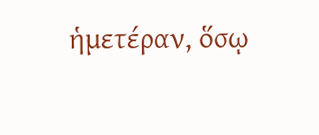ἡμετέραν, ὅσῳ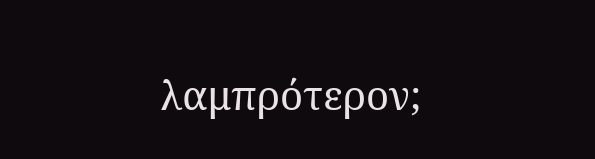λαμπρότερον;